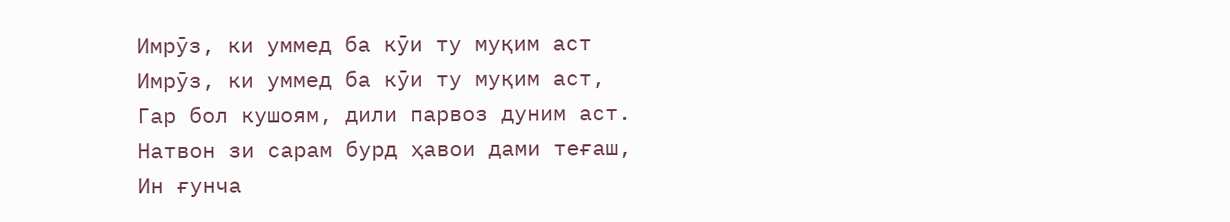Имрӯз, ки уммед ба кӯи ту муқим аст
Имрӯз, ки уммед ба кӯи ту муқим аст,
Гар бол кушоям, дили парвоз дуним аст.
Натвон зи сарам бурд ҳавои дами теғаш,
Ин ғунча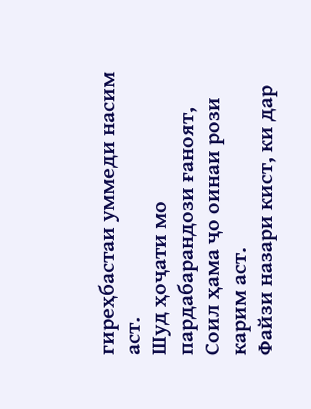гиреҳбастаи уммеди насим аст.
Шуд ҳоҷати мо пардабарандози ғаноят,
Соил ҳама ҷо оинаи рози карим аст.
Файзи назари кист, ки дар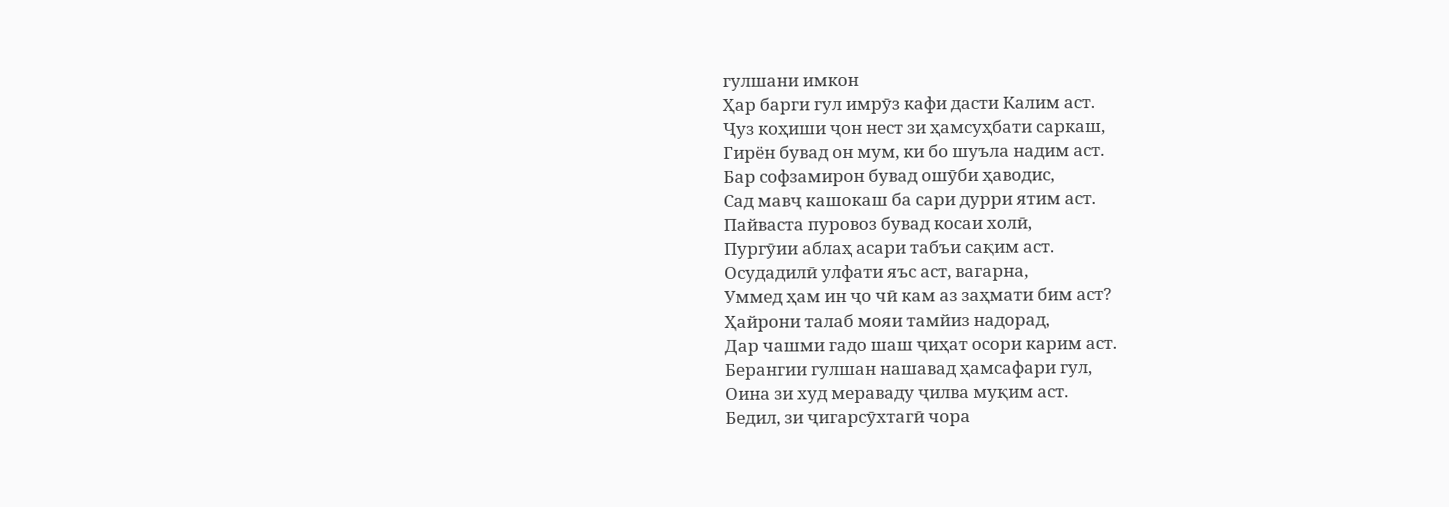гулшани имкон
Ҳар барги гул имрӯз кафи дасти Калим аст.
Ҷуз коҳиши ҷон нест зи ҳамсуҳбати саркаш,
Гирён бувад он мум, ки бо шуъла надим аст.
Бар софзамирон бувад ошӯби ҳаводис,
Сад мавҷ кашокаш ба сари дурри ятим аст.
Пайваста пуровоз бувад косаи холӣ,
Пургӯии аблаҳ асари табъи сақим аст.
Осудадилӣ улфати яъс аст, вагарна,
Уммед ҳам ин ҷо чӣ кам аз заҳмати бим аст?
Ҳайрони талаб мояи тамйиз надорад,
Дар чашми гадо шаш ҷиҳат осори карим аст.
Берангии гулшан нашавад ҳамсафари гул,
Оина зи худ мераваду ҷилва муқим аст.
Бедил, зи ҷигарсӯхтагӣ чора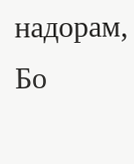надорам,
Бо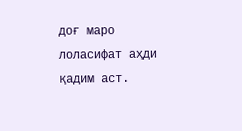доғ маро лоласифат аҳди қадим аст.